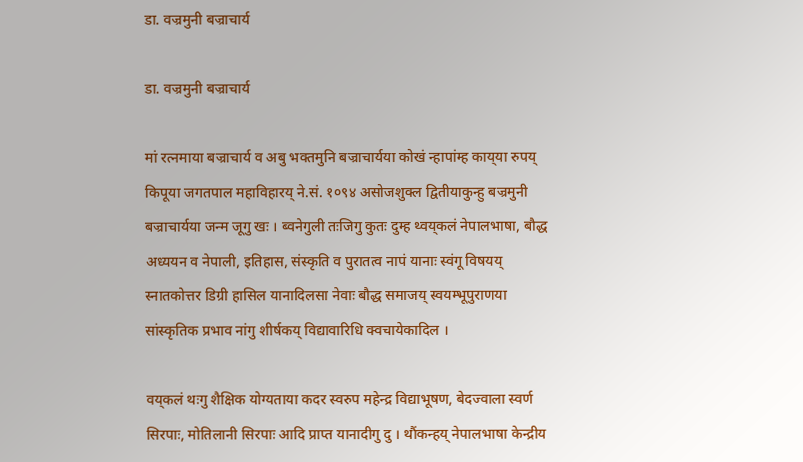डा. वज्रमुनी बज्राचार्य

डा. वज्रमुनी बज्राचार्य

मां रत्नमाया बज्राचार्य व अबु भक्तमुनि बज्राचार्यया कोखं न्हापांम्ह काय्‌या रुपय् किपूया जगतपाल महाविहारय् ने.सं. १०९४ असोजशुक्ल द्वितीयाकुन्हु बज्रमुनी बज्राचार्यया जन्म जूगु खः । ब्वनेगुली तःजिगु कुतः दुम्ह थ्वय्‌कलं नेपालभाषा, बौद्ध अध्ययन व नेपाली, इतिहास, संस्कृति व पुरातत्व नापं यानाः स्वंगू विषयय् स्नातकोत्तर डिग्री हासिल यानादिलसा नेवाः बौद्ध समाजय् स्वयम्भूपुराणया सांस्कृतिक प्रभाव नांगु शीर्षकय् विद्यावारिधि क्वचायेकादिल ।

वय्‌कलं थःगु शैक्षिक योग्यताया कदर स्वरुप महेन्द्र विद्याभूषण, बेदज्वाला स्वर्ण सिरपाः, मोतिलानी सिरपाः आदि प्राप्त यानादीगु दु । थौंकन्हय् नेपालभाषा केन्द्रीय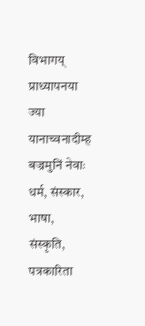विभागय् प्राध्यापनया ज्या यानाच्वनादीम्ह बज्रमुनिं नेवाः धर्म, संस्कार, भाषा, संस्कृति, पत्रकारिता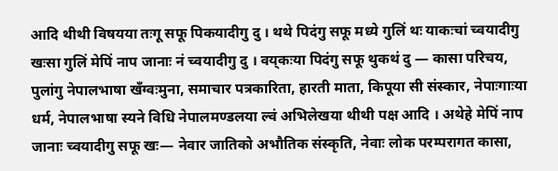आदि थीथी विषयया तःगू सफू पिकयादीगु दु । थथे पिदंगु सफू मध्ये गुलिं थः याकःचां च्वयादीगु खःसा गुलिं मेपिं नाप जानाः नं च्वयादीगु दु । वय्‌कःया पिदंगु सफू थुकथं दु — कासा परिचय, पुलांगु नेपालभाषा खँग्वःमुना, समाचार पत्रकारिता, हारती माता, किपूया सी संस्कार, नेपाःगाःया धर्म, नेपालभाषा स्यने विधि नेपालमण्डलया ल्वं अभिलेखया थीथी पक्ष आदि । अथेहे मेपिं नाप जानाः च्वयादीगु सफू खः— नेवार जातिको अभौतिक संस्कृति, नेवाः लोक परम्परागत कासा,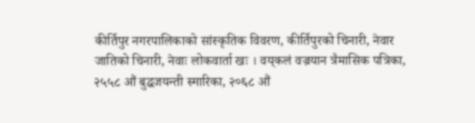कीर्तिपुर नगरपालिकाको सांस्कृतिक विवरण, कीर्तिपुरको चिनारी, नेवार जातिको चिनारी, नेवाः लोकवार्ता खः । वय्‌कलं वज्रयान त्रैमासिक पत्रिका, २५५८ औं बुद्धजयन्ती स्मारिका, २०६८ औं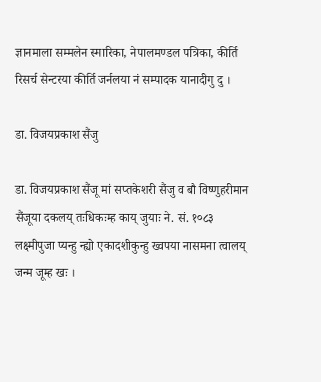ज्ञानमाला सम्मलेन स्मारिका, नेपालमण्डल पत्रिका, कीर्ति रिसर्च सेन्टरया कीर्ति जर्नलया नं सम्पादक यानादीगु दु ।

डा. विजयप्रकाश सैंजु

डा. विजयप्रकाश सैंजू मां सप्तकेशरी सैंजु व बौ विष्णुहरीमान सैंजूया दकलय् तःधिकःम्ह काय् जुयाः ने. सं. १०८३ लक्ष्मीपुजा प्यन्हु न्ह्यो एकादशीकुन्हु ख्वपया नासमना त्वालय् जन्म जूम्ह खः ।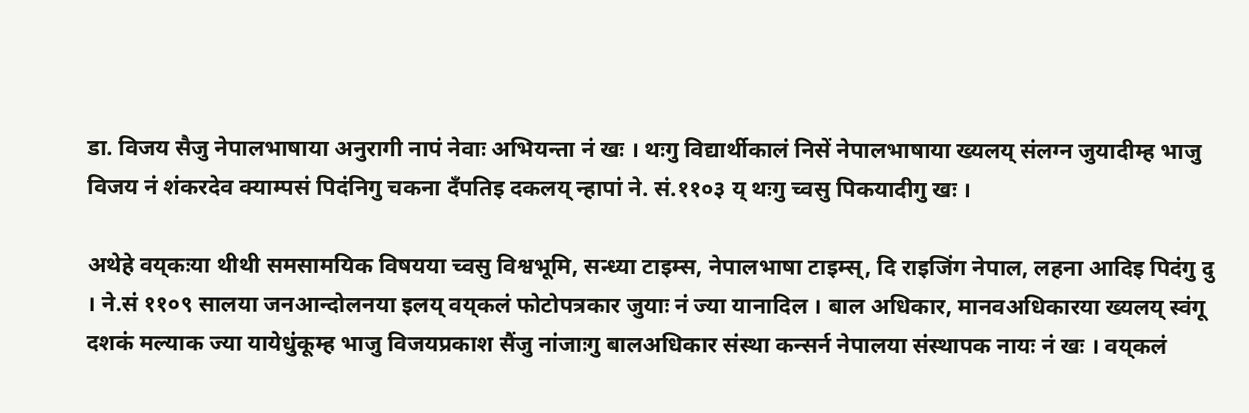डा. विजय सैजु नेपालभाषाया अनुरागी नापं नेवाः अभियन्ता नं खः । थःगु विद्यार्थीकालं निसें नेपालभाषाया ख्यलय् संलग्न जुयादीम्ह भाजु विजय नं शंकरदेव क्याम्पसं पिदंनिगु चकना दँपतिइ दकलय् न्हापां ने. सं.११०३ य् थःगु च्वसु पिकयादीगु खः ।

अथेहे वय्‌कःया थीथी समसामयिक विषयया च्वसु विश्वभूमि, सन्ध्या टाइम्स, नेपालभाषा टाइम्स्, दि राइजिंग नेपाल, लहना आदिइ पिदंगु दु । ने.सं ११०९ सालया जनआन्दोलनया इलय् वय्‌कलं फोटोपत्रकार जुयाः नं ज्या यानादिल । बाल अधिकार, मानवअधिकारया ख्यलय् स्वंगू दशकं मल्याक ज्या यायेधुंकूम्ह भाजु विजयप्रकाश सैंजु नांजाःगु बालअधिकार संस्था कन्सर्न नेपालया संस्थापक नायः नं खः । वय्‌कलं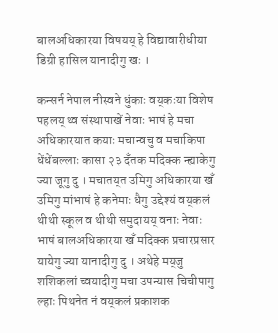बालअधिकारया विषयय् हे विद्यावारीधीया डिग्री हासिल यानादीगु खः ।

कन्सर्न नेपाल नीस्वने धुंकाः वय्‌कःया विशेष पहलय् थ्व संस्थापाखें नेवाः भाषं हे मचा अधिकारयात कयाः मचान्वचु व मचाकिपा धेंधेंबल्लाः कासा २३ दँतक मदिक्क न्ह्याकेगु ज्या जूगु दु । मचातय्‌त उमिगु अधिकारया खँ उमिगु मांभाषं हे कनेमाः धैगु उद्देश्यं वय्‌कलं थीथी स्कूल व थीथी समुदायय् वनाः नेवाः भाषं बालअधिकारया खँ मदिक्क प्रचारप्रसार यायेगु ज्या यानादीगु दु । अथेहे मय्‌जु शशिकलां च्वयादीगु मचा उपन्यास चिचीपागु ल्हाः पिथनेत नं वय्‌कलं प्रकाशक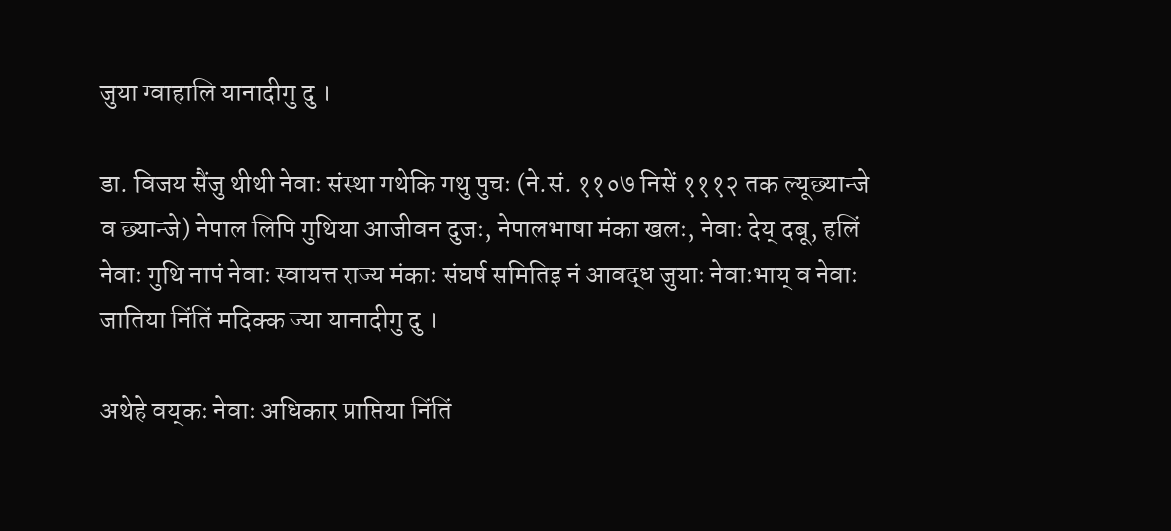जुया ग्वाहालि यानादीगु दु ।

डा. विजय सैंजु थीथी नेवाः संस्था गथेकि गथु पुचः (ने.सं. ११०७ निसें १११२ तक ल्यूछ्यान्जे व छ्यान्जे) नेपाल लिपि गुथिया आजीवन दुजः, नेपालभाषा मंका खलः, नेवाः देय् दबू, हलिं नेवाः गुथि नापं नेवाः स्वायत्त राज्य मंकाः संघर्ष समितिइ नं आवद्ध जुयाः नेवाःभाय् व नेवाः जातिया निंतिं मदिक्क ज्या यानादीगु दु ।

अथेहे वय्‌कः नेवाः अधिकार प्राप्तिया निंतिं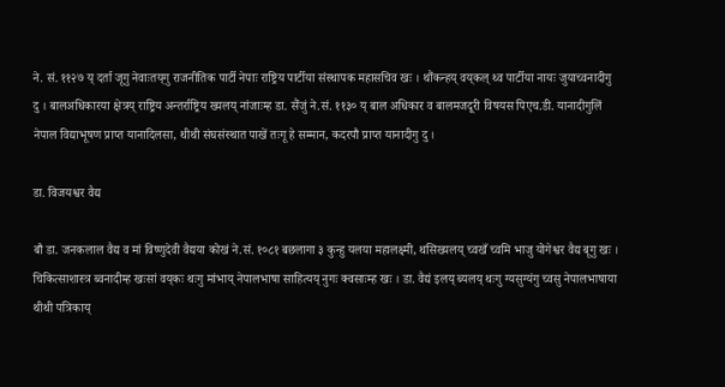ने. सं. ११२७ य् दर्ता जूगु नेवाःतय्‌गु राजनीतिक पार्टी नेपाः राष्ट्रिय पार्टीया संस्थापक महासचिव खः । थौंकन्हय् वय्‌कल् थ्व पार्टीया नायः जुयाच्वनादीगु दु । बालअधिकारया क्षेत्रय् राष्ट्रिय अन्तर्राष्ट्रिय ख्यलय् नांजाःम्ह डा. सैंजुं ने.सं. ११३० य् बाल अधिकार व बालमजदूरी विषयस पिएच.डी. यानादीगुलिं नेपाल विद्याभूषण प्राप्त यानादिलसा, थीथी संघसंस्थात पाखें तःगू हे सम्मान, कदरपौ प्राप्त यानादीगु दु ।

डा. विजयश्वर वैद्य

बौ डा. जनकलाल वैद्य व मां विष्णुदेवी वैद्यया कोखं ने.सं. १०८१ बछलागा ३ कुन्हु यलया महालक्ष्मी, थसिख्यलय् च्वखँ च्वमि भाजु योगेश्वर वैद्य बूगु खः । चिकित्साशास्त्र ब्वनादीम्ह खःसां वय्‌कः थःगु मांभाय् नेपालभाषा साहित्यय् नुगः क्वसाःम्ह खः । डा. वैद्यं इलय् ब्यलय् थःगु ग्यसुग्यंगु च्वसु नेपालभाषाया थीथी पत्रिकाय्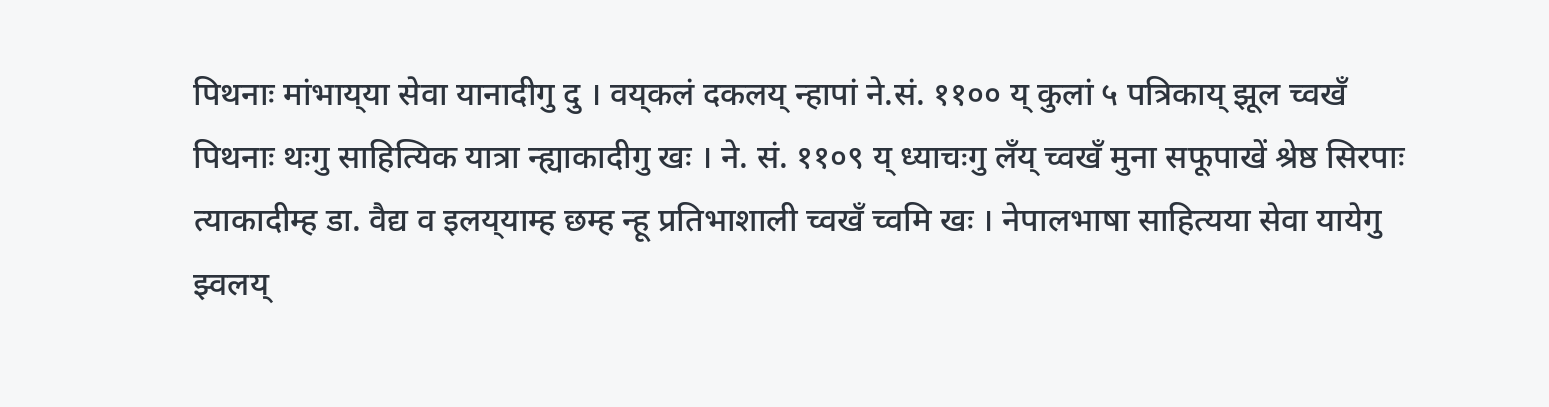पिथनाः मांभाय्‌या सेवा यानादीगु दु । वय्‌कलं दकलय् न्हापां ने.सं. ११०० य् कुलां ५ पत्रिकाय् झूल च्वखँ पिथनाः थःगु साहित्यिक यात्रा न्ह्याकादीगु खः । ने. सं. ११०९ य् ध्याचःगु लँय् च्वखँ मुना सफूपाखें श्रेष्ठ सिरपाः त्याकादीम्ह डा. वैद्य व इलय्‌याम्ह छम्ह न्हू प्रतिभाशाली च्वखँ च्वमि खः । नेपालभाषा साहित्यया सेवा यायेगु झ्वलय्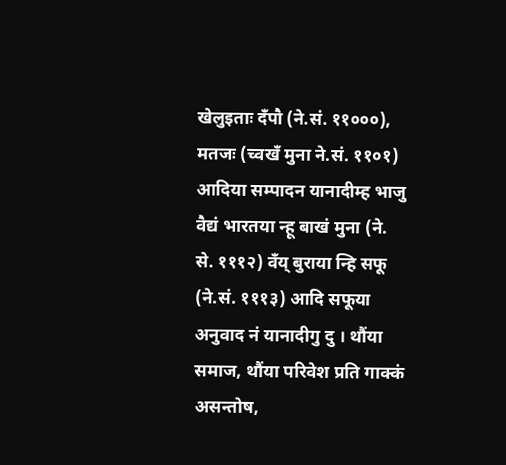खेलुइताः दँपौ (ने.सं. ११०००), मतजः (च्वखँ मुना ने.सं. ११०१) आदिया सम्पादन यानादीम्ह भाजु वैद्यं भारतया न्हू बाखं मुना (ने. से. १११२) वँय् बुराया न्हि सफू (ने.सं. १११३) आदि सफूया अनुवाद नं यानादीगु दु । थौंया समाज, थौंया परिवेश प्रति गाक्कं असन्तोष,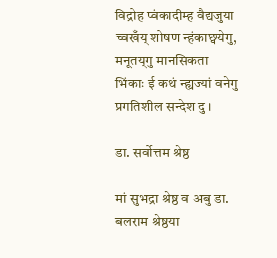विद्रोह प्वंकादीम्ह वैद्यजुया च्वखँय् शोषण न्हंकाछ्वयेगु, मनूतय्‌गु मानसिकता भिंकाः ई कथं न्ह्यज्यां वनेगु प्रगतिशील सन्देश दु ।

डा. सर्वोत्तम श्रेष्ठ

मां सुभद्रा श्रेष्ठ व अबु डा. बलराम श्रेष्ठया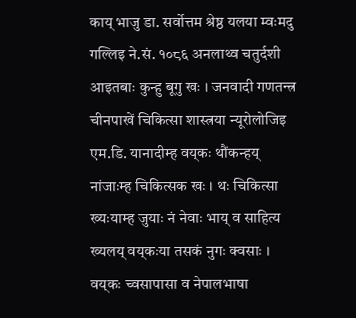काय् भाजु डा. सर्वोत्तम श्रेष्ठ यलया म्वःमदु गल्लिइ ने.सं. १०८६ अनलाथ्व चतुर्दशी आइतबाः कुन्हु बूगु खः । जनवादी गणतन्त्र चीनपाखें चिकित्सा शास्त्रया न्यूरोलोजिइ एम.डि. यानादीम्ह वय्‌कः थौंकन्हय् नांजाःम्ह चिकित्सक खः । थः चिकित्सा ख्यःयाम्ह जुयाः नं नेवाः भाय् व साहित्य ख्यलय् वय्‌कःया तसकं नुगः क्वसाः । वय्‌कः च्वसापासा व नेपालभाषा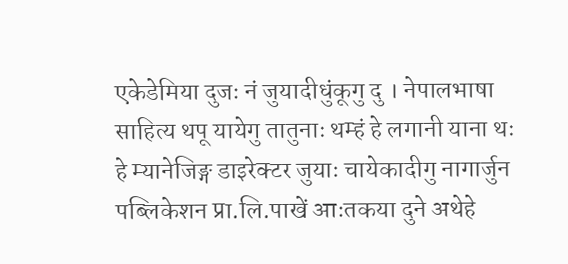एकेडेमिया दुजः नं जुयादीधुंकूगु दु । नेपालभाषा साहित्य थपू यायेगु तातुनाः थम्हं हे लगानी याना थः हे म्यानेजिङ्ग डाइरेक्टर जुयाः चायेकादीगु नागार्जुन पब्लिकेशन प्रा.लि.पाखें आःतकया दुने अथेहे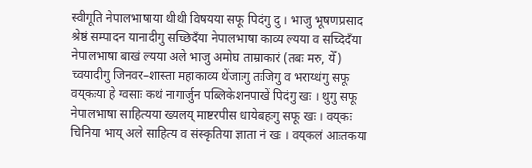स्वीगूति नेपालभाषाया थीथी विषयया सफू पिदंगु दु । भाजु भूषणप्रसाद श्रेष्ठं सम्पादन यानादीगु सच्छिदँया नेपालभाषा काव्य ल्यया व सच्दिदँया नेपालभाषा बाखं ल्यया अले भाजु अमोघ ताम्राकारं (तबः मरु, येँ) च्वयादीगु जिनवर–शास्ता महाकाव्य थेंजाःगु तःजिगु व भराय्धंगु सफू वय्‌कःया हे ग्वसाः कथं नागार्जुन पब्लिकेशनपाखें पिदंगु खः । थुगु सफू नेपालभाषा साहित्यया ख्यलय् माष्टरपीस धायेबहःगु सफू खः । वय्‌कः चिनिया भाय् अले साहित्य व संस्कृतिया ज्ञाता नं खः । वय्‌कलं आःतकया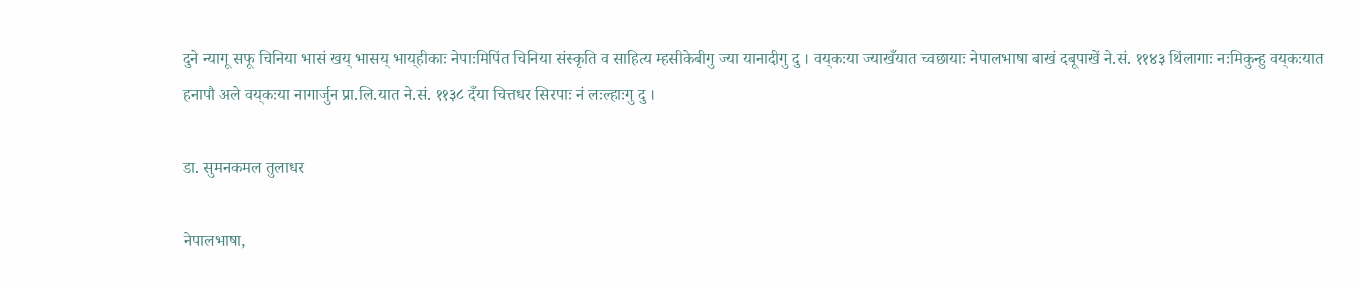दुने न्यागू सफू चिनिया भासं खय् भासय् भाय्‌हीकाः नेपाःमिपिंत चिनिया संस्कृति व साहित्य म्हसीकेबीगु ज्या यानादीगु दु । वय्‌कःया ज्याखँयात च्वछायाः नेपालभाषा बाखं दबूपाखें ने.सं. ११४३ थिंलागाः नःमिकुन्हु वय्‌कःयात हनापौ अले वय्‌कःया नागार्जुन प्रा.लि.यात ने.सं. ११३८ दँया चित्तधर सिरपाः नं लःल्हाःगु दु ।

डा. सुमनकमल तुलाधर

नेपालभाषा,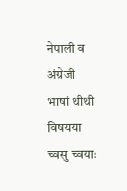नेपाली व अंग्रेजी भाषां थीथी विषयया च्वसु च्वयाः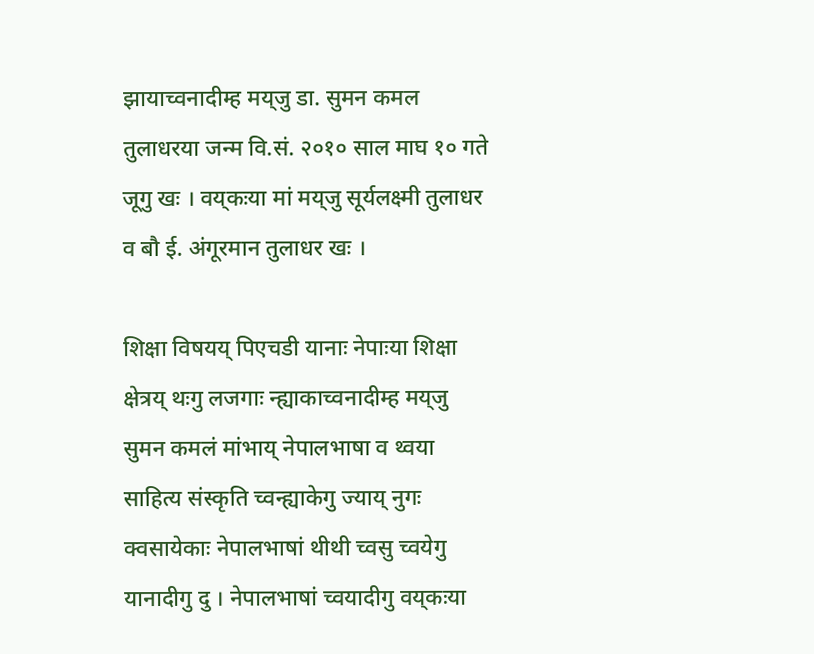झायाच्वनादीम्ह मय्‌जु डा. सुमन कमल तुलाधरया जन्म वि.सं. २०१० साल माघ १० गते जूगु खः । वय्‌कःया मां मय्‌जु सूर्यलक्ष्मी तुलाधर व बौ ई. अंगूरमान तुलाधर खः ।

शिक्षा विषयय् पिएचडी यानाः नेपाःया शिक्षा क्षेत्रय् थःगु लजगाः न्ह्याकाच्वनादीम्ह मय्‌जु सुमन कमलं मांभाय् नेपालभाषा व थ्वया साहित्य संस्कृति च्वन्ह्याकेगु ज्याय् नुगः क्वसायेकाः नेपालभाषां थीथी च्वसु च्वयेगु यानादीगु दु । नेपालभाषां च्वयादीगु वय्‌कःया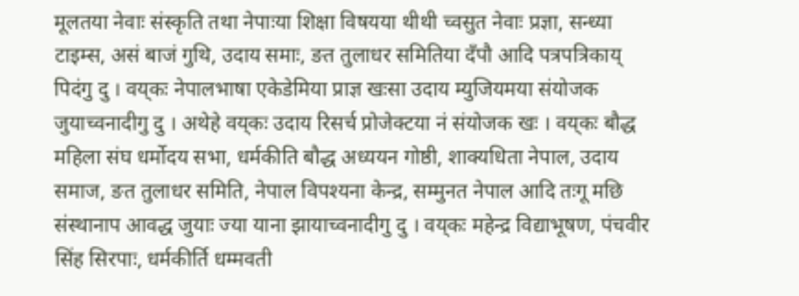मूलतया नेवाः संस्कृति तथा नेपाःया शिक्षा विषयया थीथी च्वसुत नेवाः प्रज्ञा, सन्ध्या टाइम्स, असं बाजं गुथि, उदाय समाः, ङत तुलाधर समितिया दँपौ आदि पत्रपत्रिकाय् पिदंगु दु । वय्‌कः नेपालभाषा एकेडेमिया प्राज्ञ खःसा उदाय म्युजियमया संयोजक जुयाच्वनादीगु दु । अथेहे वय्‌कः उदाय रिसर्च प्रोजेक्टया नं संयोजक खः । वय्‌कः बौद्ध महिला संघ धर्मोदय सभा, धर्मकीति बौद्ध अध्ययन गोष्ठी, शाक्यधिता नेपाल, उदाय समाज, ङत तुलाधर समिति, नेपाल विपश्यना केन्द्र, सम्मुनत नेपाल आदि तःगू मछि संस्थानाप आवद्ध जुयाः ज्या याना झायाच्वनादीगु दु । वय्‌कः महेन्द्र विद्याभूषण, पंचवीर सिंह सिरपाः, धर्मकीर्ति धम्मवती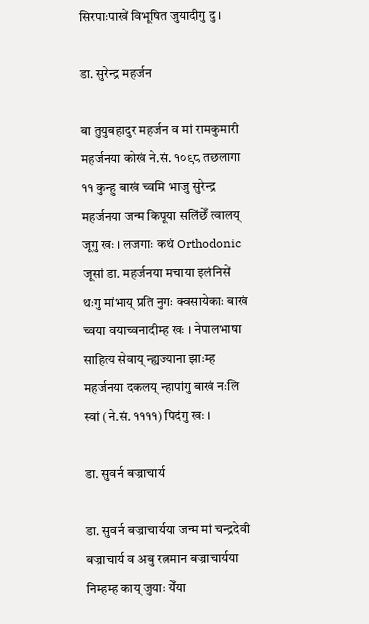सिरपाःपाखें विभूषित जुयादीगु दु ।

डा. सुरेन्द्र महर्जन

बा तुयुबहादुर महर्जन व मां रामकुमारी महर्जनया कोखं ने.सं. १०९८ तछलागा ११ कुन्हु बाखं च्वमि भाजु सुरेन्द्र महर्जनया जन्म किपूया सलिंछेँ त्वालय् जूगु खः । लजगाः कथं Orthodonic जूसां डा. महर्जनया मचाया इलंनिसें थःगु मांभाय् प्रति नुगः क्वसायेकाः बाखं च्वया वयाच्वनादीम्ह खः । नेपालभाषा साहित्य सेवाय् न्ह्यज्याना झाःम्ह महर्जनया दकलय् न्हापांगु बाखं नःलि स्वां (ने.सं. ११११) पिदंगु खः ।

डा. सुवर्न बज्राचार्य

डा. सुवर्न बज्राचार्यया जन्म मां चन्द्रदेवी बज्राचार्य व अबु रत्नमान बज्राचार्यया निम्हम्ह काय् जुयाः येँया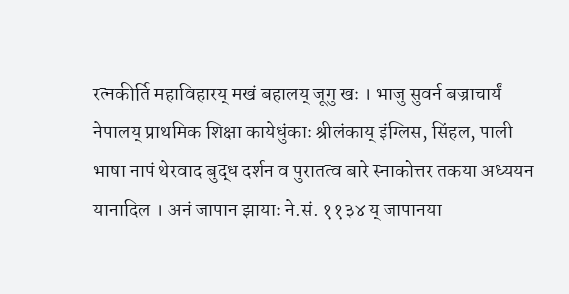रत्नकीर्ति महाविहारय् मखं बहालय् जूगु खः । भाजु सुवर्न बज्राचार्यं नेपालय् प्राथमिक शिक्षा कायेधुंकाः श्रीलंकाय् इंग्लिस, सिंहल, पाली भाषा नापं थेरवाद बुद्ध दर्शन व पुरातत्व बारे स्नाकोत्तर तकया अध्ययन यानादिल । अनं जापान झायाः ने.सं. ११३४ य् जापानया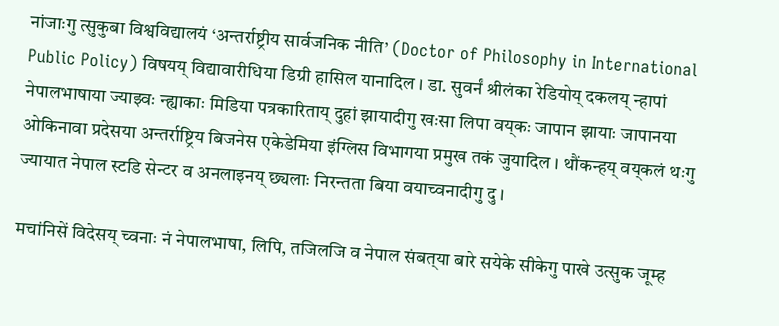नांजाःगु त्सुकुबा विश्वविद्यालयं ‘अन्तर्राष्ट्रीय सार्वजनिक नीति’ (Doctor of Philosophy in International Public Policy) विषयय् विद्यावारीधिया डिग्री हासिल यानादिल । डा. सुवर्नं श्रीलंका रेडियोय् दकलय् न्हापां नेपालभाषाया ज्याझ्वः न्ह्याकाः मिडिया पत्रकारिताय् दुहां झायादीगु खःसा लिपा वय्‌कः जापान झायाः जापानया ओकिनावा प्रदेसया अन्तर्राष्ट्रिय बिजनेस एकेडेमिया इंग्लिस विभागया प्रमुख तकं जुयादिल । थौंकन्हय् वय्‌कलं थःगु ज्यायात नेपाल स्टडि सेन्टर व अनलाइनय् छ्यलाः निरन्तता बिया वयाच्वनादीगु दु ।

मचांनिसें विदेसय् च्वनाः नं नेपालभाषा, लिपि, तजिलजि व नेपाल संबत्‌या बारे सयेके सीकेगु पाखे उत्सुक जूम्ह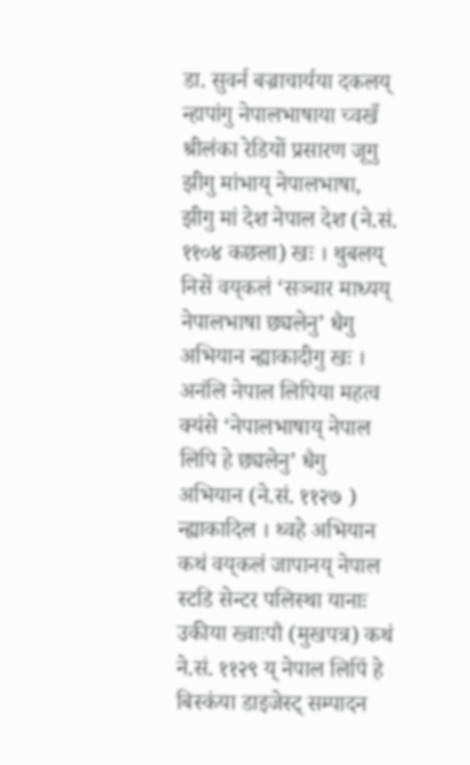डा. सुवर्न बज्राचार्यया दकलय् न्हापांगु नेपालभाषाया च्वखँ श्रीलंका रेडियों प्रसारण जूगु झीगु मांभाय् नेपालभाषा, झीगु मां देश नेपाल देश (ने.सं. ११०४ कछला) खः । थुबलय् निसें वय्‌कलं ‘सञ्चार माध्यय् नेपालभाषा छ्यलेनु’ धैगु अभियान न्ह्याकादीगु खः । अनंलि नेपाल लिपिया महत्व क्यंसे ‘नेपालभाषाय् नेपाल लिपि हे छ्यलेनु’ धैगु अभियान (ने.सं. ११२७ ) न्ह्याकादिल । थ्वहे अभियान कथं वय्‌कलं जापानय् नेपाल स्टडि सेन्टर पलिस्था यानाः उकीया ख्वाःपौ (मुखपत्र) कथं ने.सं. ११२९ य् नेपाल लिपिं हे बिस्कंया डाइजेस्ट् सम्पादन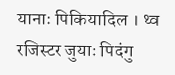यानाः पिकियादिल । थ्व रजिस्टर जुयाः पिदंगु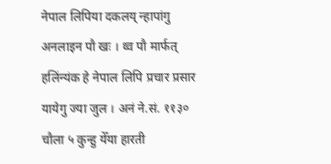नेपाल लिपिया दकलय् न्हापांगु अनलाइन पौ खः । थ्व पौ मार्फत् हलिंन्यंक हे नेपाल लिपि प्रचार प्रसार यायेगु ज्या जुल । अनं ने.सं. ११३० चौला ५ कुन्हु येँया हारती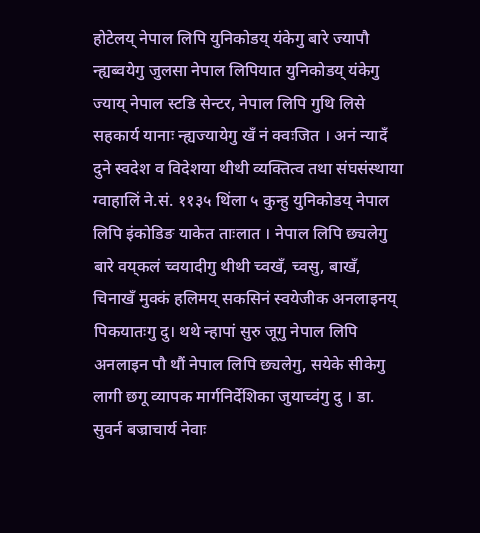होटेलय् नेपाल लिपि युनिकोडय् यंकेगु बारे ज्यापौ न्ह्यब्वयेगु जुलसा नेपाल लिपियात युनिकोडय् यंकेगु ज्याय् नेपाल स्टडि सेन्टर, नेपाल लिपि गुथि लिसे सहकार्य यानाः न्ह्यज्यायेगु खँ नं क्वःजित । अनं न्यादँ दुने स्वदेश व विदेशया थीथी व्यक्तित्व तथा संघसंस्थाया ग्वाहालिं ने.सं. ११३५ थिंला ५ कुन्हु युनिकोडय् नेपाल लिपि इंकोडिङ याकेत ताःलात । नेपाल लिपि छ्यलेगु बारे वय्‌कलं च्वयादीगु थीथी च्वखँ, च्वसु, बाखँ, चिनाखँ मुक्कं हलिमय् सकसिनं स्वयेजीक अनलाइनय् पिकयातःगु दु। थथे न्हापां सुरु जूगु नेपाल लिपि अनलाइन पौ थौं नेपाल लिपि छ्यलेगु, सयेके सीकेगु लागी छगू व्यापक मार्गनिर्देशिका जुयाच्वंगु दु । डा. सुवर्न बज्राचार्य नेवाः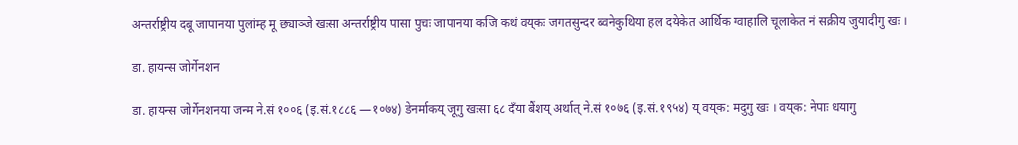अन्तर्राष्ट्रीय दबू जापानया पुलांम्ह मू छ्याञ्जे खःसा अन्तर्राष्ट्रीय पासा पुचः जापानया कजि कथं वय्‌कः जगतसुन्दर ब्वनेकुथिया हल दयेकेत आर्थिक ग्वाहालि चूलाकेत नं सक्रीय जुयादीगु खः ।

डा. हायन्स जोर्गेनशन

डा. हायन्स जोर्गेनशनया जन्म ने.सं १००६ (इ.सं.१८८६ —१०७४) डेनर्माकय् जूगु खःसा ६८ दँया बैंशय् अर्थात् ने.सं १०७६ (इ.सं.१९५४) य् वय्‌क: मदुगु खः । वय्‌क: नेपाः धयागु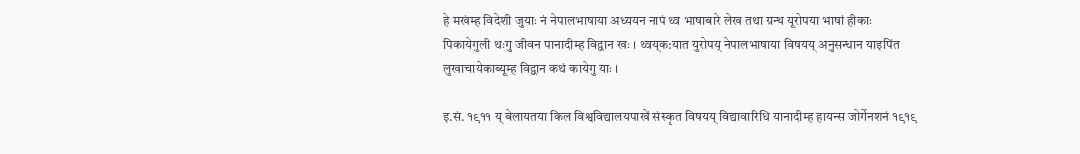हे मखंम्ह विदेशी जुयाः नं नेपालभाषाया अध्ययन नापं थ्व भाषाबारे लेख तथा ग्रन्थ यूरोपया भाषां हीकाः पिकायेगुली थःगु जीवन पानादीम्ह विद्वान खः । थ्वय्‌क:यात युरोपय् नेपालभाषाया विषयय् अनुसन्धान याइपिंत लुखाचायेकाब्यूम्ह विद्वान कथं कायेगु याः ।

इ.सं. १९११ य् बेलायतया किल विश्वविद्यालयपाखें संस्कृत विषयय् विद्यावारिधि यानादीम्ह हायन्स जोर्गेनशनं १९१९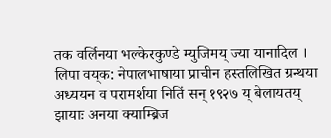तक वर्लिनया भल्केरकुण्डे म्युजिमय् ज्या यानादिल । लिपा वय्‌क: नेपालभाषाया प्राचीन हस्तलिखित ग्रन्थया अध्ययन व परामर्शया नितिं सन् १९२७ य् बेलायतय् झायाः अनया क्याम्ब्रिज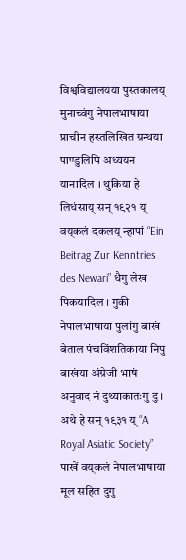विश्वविद्यालयया पुस्तकालय् मुनाच्वंगु नेपालभाषाया प्राचीन हस्तलिखित ग्रन्थया पाण्डुलिपि अध्ययन यानादिल । थुकिया हे लिधंसाय् सन् १९२१ य् वय्‌कलं दकलय् न्हापां “Ein Beitrag Zur Kenntries des Newari” धैगु लेख पिकयादिल । गुकी नेपालभाषाया पुलांगु बाखं बेताल पंचविंशतिकाया निपु बाखंया अंग्रेजी भाषं अनुवाद नं दुथ्याकातःगु दु । अथे हे सन् १९३१ य् “A Royal Asiatic Society” पाखें वय्‌कलं नेपालभाषाया मूल सहित दुगु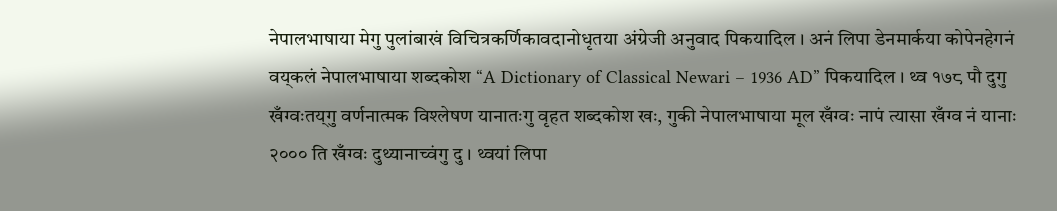नेपालभाषाया मेगु पुलांबाखं विचित्रकर्णिकावदानोधृतया अंग्रेजी अनुवाद पिकयादिल । अनं लिपा डेनमार्कया कोपेनहेगनं वय्‌कलं नेपालभाषाया शब्दकोश “A Dictionary of Classical Newari – 1936 AD” पिकयादिल । थ्व १७८ पौ दुगु खँग्वःतय्‌गु वर्णनात्मक विश्लेषण यानातःगु वृहत शब्दकोश खः, गुकी नेपालभाषाया मूल खँग्वः नापं त्यासा खँग्व नं यानाः २००० ति खँग्वः दुथ्यानाच्वंगु दु । थ्वयां लिपा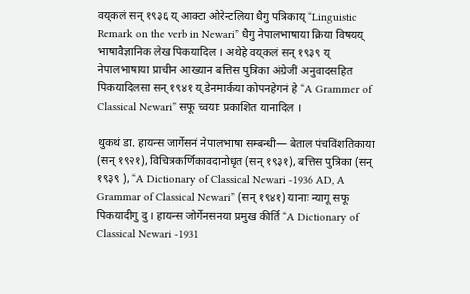वय्‌कलं सन् १९३६ य् आक्टा ओरेन्टलिया धैगु पत्रिकाय् “Linguistic Remark on the verb in Newari” धैगु नेपालभाषाया क्रिया विषयय् भाषावैज्ञानिक लेख पिकयादिल । अथेहे वय्‌कलं सन् १९३९ य् नेपालभाषाया प्राचीन आख्यान बत्तिस पुत्रिका अंग्रेजीं अनुवादसहित पिकयादिलसा सन् १९४१ य् डेनमार्कया कोपनहेगनं हे “A Grammer of Classical Newari” सफू च्वयाः प्रकाशित यानादिल ।

थुकथं डा. हायन्स जार्गेसनं नेपालभाषा सम्बन्धी— बेताल पंचविंशतिकाया (सन् १९२१), विचित्रकर्णिकावदानोधृत (सन् १९३१), बत्तिस पुत्रिका (सन् १९३९ ), “A Dictionary of Classical Newari -1936 AD, A Grammar of Classical Newari” (सन् १९४१) यानाः न्यागू सफू पिकयादीगु दु । हायन्स जोर्गेनसनया प्रमुख कीर्ति “A Dictionary of Classical Newari -1931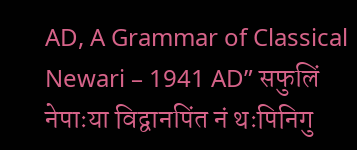AD, A Grammar of Classical Newari – 1941 AD” सफुलिं नेपाःया विद्वानपिंत नं थःपिनिगु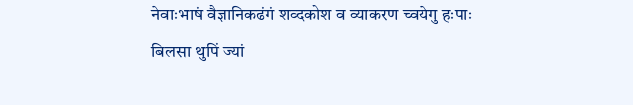नेवाःभाषं वैज्ञानिकढंगं शव्दकोश व व्याकरण च्वयेगु हःपाः बिलसा थुपिं ज्यां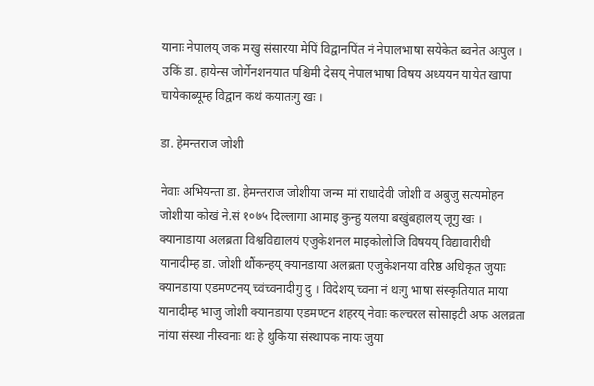यानाः नेपालय् जक मखु संसारया मेपिं विद्वानपिंत नं नेपालभाषा सयेकेत ब्वनेत अःपुल । उकिं डा. हायेन्स जोर्गेनशनयात पश्चिमी देसय् नेपालभाषा विषय अध्ययन यायेत खापा चायेकाब्यूम्ह विद्वान कथं कयातःगु खः ।

डा. हेमन्तराज जोशी

नेवाः अभियन्ता डा. हेमन्तराज जोशीया जन्म मां राधादेवी जोशी व अबुजु सत्यमोहन जोशीया कोखं ने.सं १०७५ दिल्लागा आमाइ कुन्हु यलया बखुंबहालय् जूगु खः । क्यानाडाया अलब्रता विश्वविद्यालयं एजुकेशनल माइकोलोजि विषयय् विद्यावारीधी यानादीम्ह डा. जोशी थौंकन्हय् क्यानडाया अलब्रता एजुकेशनया वरिष्ठ अधिकृत जुयाः क्यानडाया एडमण्टनय् च्वंच्वनादीगु दु । विदेशय् च्वना नं थःगु भाषा संस्कृतियात माया यानादीम्ह भाजु जोशी क्यानडाया एडमण्टन शहरय् नेवाः कल्चरल सोसाइटी अफ अलव्रता नांया संस्था नीस्वनाः थः हे थुकिया संस्थापक नायः जुया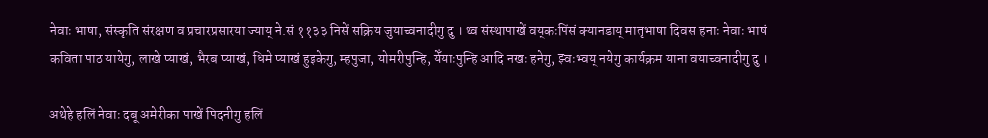नेवाः भाषा, संस्कृति संरक्षण व प्रचारप्रसारया ज्याय् ने.सं ११३३ निसें सक्रिय जुयाच्वनादीगु दु । थ्व संस्थापाखें वय्‌कःपिंसं क्यानडाय् मातृभाषा दिवस हनाः नेवाः भाषं कविता पाठ यायेगु, लाखे प्याखं, भैरब प्याखं, धिमे प्याखं हुइकेगु, म्हपुजा, योमरीपुन्हि, येँयाःपुन्हि आदि नखः हनेगु, झ्वःभ्वय् नयेगु कार्यक्रम याना वयाच्वनादीगु दु ।

अथेहे हलिं नेवाः दबू अमेरीका पाखें पिदनीगु हलिं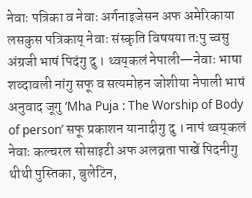नेवाः पत्रिका व नेवाः अर्गनाइजेसन अफ अमेरिकाया लसकुस पत्रिकाय् नेवाः संस्कृति विषयया तःपु च्वसु अंग्रजी भाषं पिदंगु दु । थ्वय्‌कलं नेपाली—नेवाः भाषा शव्दावली नांगु सफू व सत्यमोहन जोशीया नेपाली भाषं अनुवाद जूगु ‘Mha Puja : The Worship of Body of person’ सफू प्रकाशन यानादीगु दु । नापं थ्वय्‌कलं नेवाः कल्चरल सोसाइटी अफ अलव्रता पाखें पिदनीगु थीथी पुस्तिका, बुलेटिन,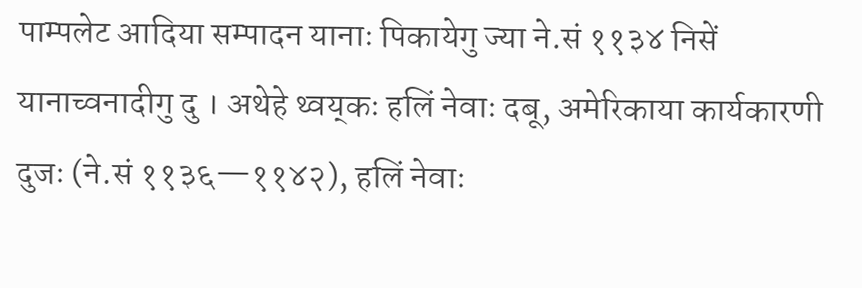पाम्पलेट आदिया सम्पादन यानाः पिकायेगु ज्या ने.सं ११३४ निसें यानाच्वनादीगु दु । अथेहे थ्वय्‌कः हलिं नेवाः दबू, अमेरिकाया कार्यकारणी दुजः (ने.सं ११३६—११४२), हलिं नेवाः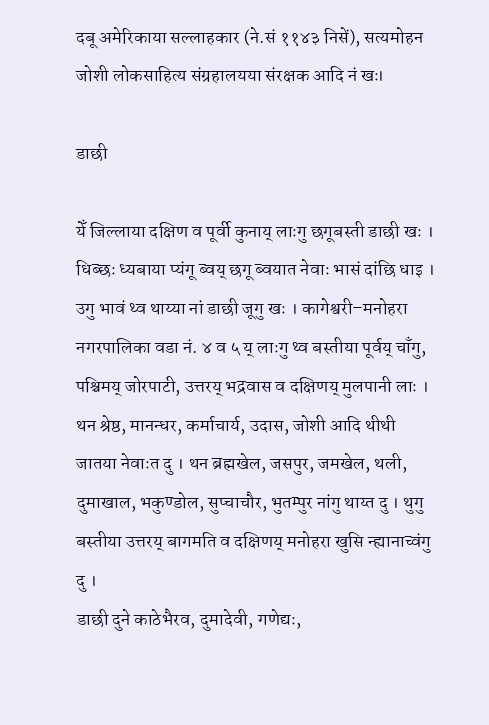दबू अमेरिकाया सल्लाहकार (ने.सं ११४३ निसें), सत्यमोहन जोशी लोकसाहित्य संग्रहालयया संरक्षक आदि नं खः।

डाछी

येँ जिल्लाया दक्षिण व पूर्वी कुनाय् लाःगु छगूबस्ती डाछी खः । धिब्छः ध्यबाया प्यंगू ब्वय् छगू ब्वयात नेवाः भासं दांछि धाइ । उगु भावं थ्व थाय्या नां डाछी जूगु खः । कागेश्वरी–मनोहरा नगरपालिका वडा नं. ४ व ५ य् लाःगु थ्व बस्तीया पूर्वय् चाँगु, पश्चिमय् जोरपाटी, उत्तरय् भद्रवास व दक्षिणय् मुलपानी लाः । थन श्रेष्ठ, मानन्धर, कर्माचार्य, उदास, जोशी आदि थीथी जातया नेवाःत दु । थन ब्रह्मखेल, जसपुर, जमखेल, थली, दुमाखाल, भकुण्डोल, सुप्चाचौर, भुतम्पुर नांगु थाय्त दु । थुगु बस्तीया उत्तरय् बागमति व दक्षिणय् मनोहरा खुसि न्ह्यानाच्वंगु दु ।
डाछी दुने काठेभैरव, दुमादेवी, गणेद्यः,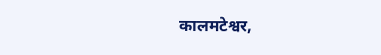कालमटेश्वर,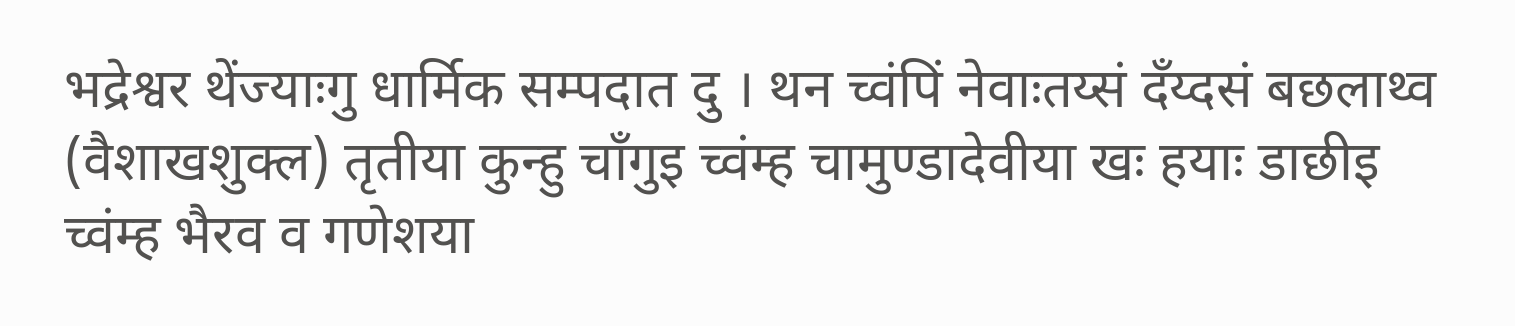भद्रेश्वर थेंज्याःगु धार्मिक सम्पदात दु । थन च्वंपिं नेवाःतय्सं दँय्दसं बछलाथ्व (वैशाखशुक्ल) तृतीया कुन्हु चाँगुइ च्वंम्ह चामुण्डादेवीया खः हयाः डाछीइ च्वंम्ह भैरव व गणेशया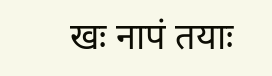खः नापं तयाः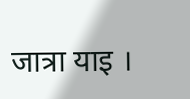जात्रा याइ ।